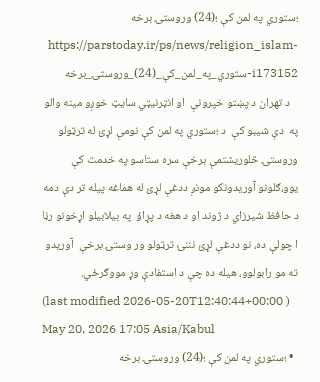؛ستوري په لمن کې ؛(24) وروستۍ برخه
https://parstoday.ir/ps/news/religion_islam-i173152-ستوري_په_لمن_کې_(24)_وروستۍ_برخه
   د تهران د پښتو خپرونې  او انټرنیټي سایټ خوږو مینه والو په  دې شیبو کې  د ؛ستوري په لمن کې نومې لړئ له ترټولو وروستۍ څلوریشتمې برخې سره ستاسو په خدمت کې  یوو،ګلونو آوریدونکو مونږ ددغې لړئ له هماغه پیله تر دې دمه  د حافظ شیرزاي د ژوند او د هغه د پړاؤ  په بیلابیلو اړخونو رڼا ا چولې ده، نو ددغې لړئ نننئ ترټولو ور وستۍ برخې  آوریدو ته مو رابولوو، هیله ده چې د استفادې وړ مووګرځي.
(last modified 2026-05-20T12:40:44+00:00 )
May 20, 2026 17:05 Asia/Kabul
  • ؛ستوري په لمن کې ؛(24) وروستۍ برخه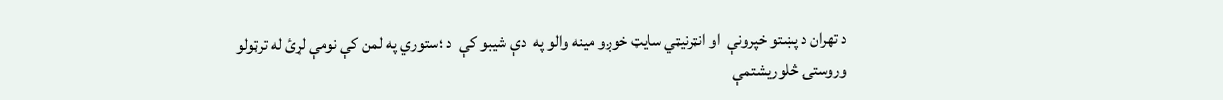د تهران د پښتو خپرونې  او انټرنیټي سایټ خوږو مینه والو په  دې شیبو کې  د ؛ستوري په لمن کې نومې لړئ له ترټولو وروستۍ څلوریشتمې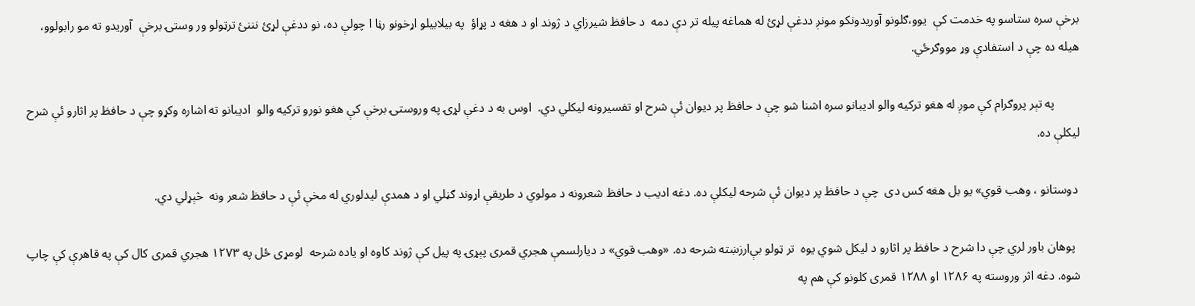برخې سره ستاسو په خدمت کې  یوو،ګلونو آوریدونکو مونږ ددغې لړئ له هماغه پیله تر دې دمه  د حافظ شیرزاي د ژوند او د هغه د پړاؤ  په بیلابیلو اړخونو رڼا ا چولې ده، نو ددغې لړئ نننئ ترټولو ور وستۍ برخې  آوریدو ته مو رابولوو، هیله ده چې د استفادې وړ مووګرځي.

        په تېر پروګرام کې موږ له هغو ترکيه والو ادیبانو سره اشنا شو چې د حافظ پر دیوان ئې شرح او تفسیرونه لیکلي دي.  اوس به د دغې لړۍ په وروستۍ برخې کې هغو نورو ترکيه والو  ادیبانو ته اشاره وکړو چې د حافظ پر اثارو ئې شرح لیکلې ده.

 دوستانو ، وهب قوي» یو بل هغه کس دی  چې د حافظ پر دیوان ئې شرحه لیکلې ده. دغه ادیب د حافظ شعرونه د مولوي د طریقې اړوند ګڼلي او د همدې لیدلوري له مخې ئې د حافظ شعر ونه  څېړلي دي.

  پوهان باور لري چې دا شرح د حافظ پر اثارو د لیکل شوي یوه  تر ټولو بې‌ارزښته شرحه ده. «وهب قوي» د دیارلسمې هجري قمری پېړۍ په پیل کې ژوند کاوه او یاده شرحه  لومړی ځل په ۱۲۷۳ هجري قمری کال کې په قاهرې کې چاپ شوه. دغه اثر وروسته په ۱۲۸۶ او ۱۲۸۸ قمری کلونو کې هم په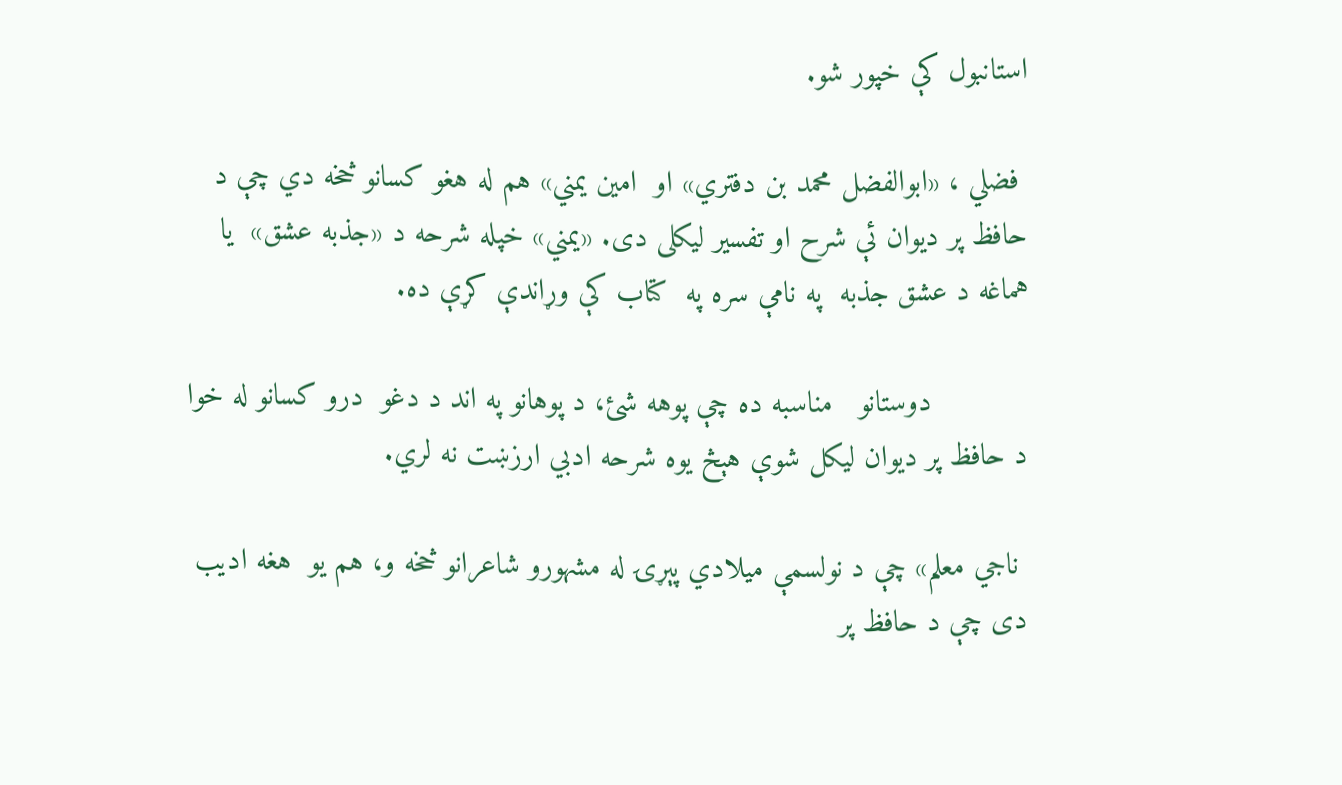استانبول کې خپور شو.

 فضلي ، «ابوالفضل محمد بن دفتري» او  امین یمني» هم له هغو کسانو څخه دي چې د حافظ پر دیوان ئې شرح او تفسیر لیکلی دی. «یمني» خپله شرحه د «جذبه عشق»  یا هماغه د عشق جذبه  په نامې سره په  کتاب کې وړاندې کړې ده.

           دوستانو   مناسبه ده چې پوهه شئ، د پوهانو په اند د دغو  درو کسانو له خوا د حافظ پر دیوان لیکل شوې هېڅ یوه شرحه ادبي ارزښت نه لري.

 ناجي معلم» چې د نولسمې میلادي پېړۍ له مشهورو شاعرانو څخه و، هم یو  هغه ادیب  دی چې د حافظ پر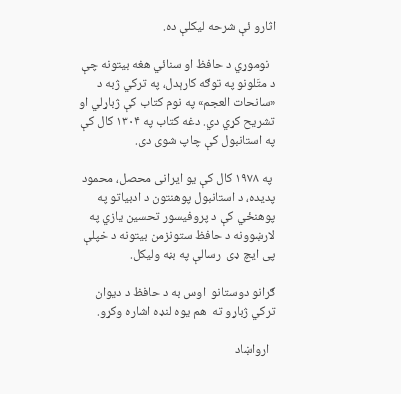اثارو ئې شرحه لیکلې ده.

  نوموړي د حافظ او سنائي هغه بیتونه چې د متَلونو په توګه کارېدل، په ترکي ژبه د «سانحات العجم» په نوم کتاب کې ژباړلي او تشریح کړي دي. دغه کتاب په ۱۳۰۴ کال کې په استانبول کې چاپ شوی دی.

 په ۱۹۷۸ کال کې یو ایرانی محصل، محمود پدیده، د استانبول پوهنتون د ادبیاتو په پوهنځي کې د پروفیسور تحسین یازي په لارښوونه د حافظ ستونزمن بیتونه د خپلې  پی ایچ ډی  رسالې په بڼه ولیکل.

ګرانو دوستانو  اوس به د حافظ د دیوان ترکي ژباړو ته  هم یوه لنډه اشاره وکړو.

  ارواښاد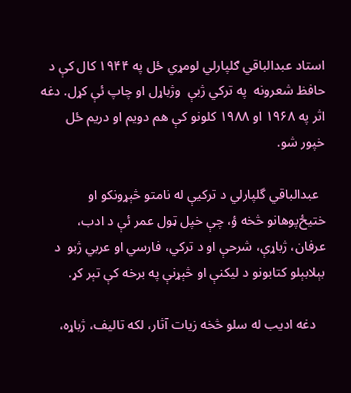استاد عبدالباقي ګلپارلي لومړي ځل په ۱۹۴۴ کال کې د حافظ شعرونه  په ترکي ژبې  وژباړل او چاپ ئې کړل. دغه اثر په ۱۹۶۸ او ۱۹۸۸ کلونو کې هم دویم او دریم ځل خپور شو.

  عبدالباقي گلپارلي د ترکیې له نامتو څېړونکو او ختیځ‌پوهانو څخه ؤ، چې خپل ټول عمر ئې د ادب، عرفان، ژباړې، شرحې او د ترکي، فارسي او عربي ژبو  د بېلابېلو کتابونو د لیکنې او څېړنې په برخه کې تېر کړ.

   دغه ادیب له سلو څخه زیات آثار، لکه تالیف، ژباړه،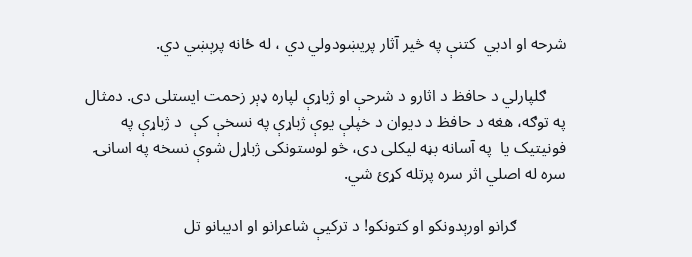شرحه او ادبي  کتنې په څير آثار پریښودولي دي ، له ځانه پرېښي دي.

     ګلپارلي د حافظ د اثارو د شرحې او ژباړې لپاره ډېر زحمت ایستلی دی. دمثال  په توګه، هغه د حافظ د دیوان د خپلې یوې ژباړې په نسخې کې  د ژباړې په فونیتیک یا  په آسانه بڼه لیکلی دی، څو لوستونکی ژباړل شوې نسخه په اسانۍ سره له اصلي اثر سره پرتله کړئ شي.

            ګرانو اورېدونکو او کتونکو! د ترکیې شاعرانو او ادیبانو تل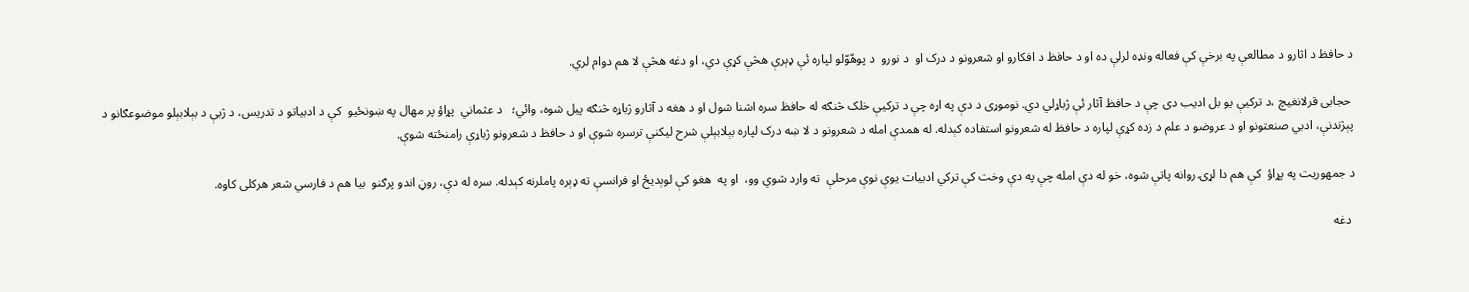د حافظ د اثارو د مطالعې په برخې کې فعاله ونډه لرلې ده او د حافظ د افکارو او شعرونو د درک او  د نورو  د پوهّوّلو لپاره ئې ډېرې هڅې کړې دي، او دغه هڅې لا هم دوام لري.

 حجابی قرلانغیچ ،د ترکیې یو بل ادیب دی چې د حافظ آثار ئې ژباړلي دي. نوموړی د دې په اړه چې د ترکیې خلک څنګه له حافظ سره اشنا شول او د هغه د آثارو ژباړه څنګه پیل شوه، وائي؛   د عثماني  پړاؤ پر مهال په ښونځیو  کې د ادبیاتو د تدریس، د ژبې د بېلابېلو موضوعګانو د پېژندنې، ادبي صنعتونو او د عروضو د علم د زده کړې لپاره د حافظ له شعرونو استفاده کېدله. له همدې امله د شعرونو د لا ښه درک لپاره بېلابېلې شرح لیکنې ترسره شوې او د حافظ د شعرونو ژباړې رامنځته شوې.

د جمهوریت په پړاؤ  کې هم دا لړۍ روانه پاتې شوه، خو له دې امله چې په دې وخت کې ترکي ادبیات یوې نوې مرحلې  ته وارد شوي وو،  او په  هغو کې لوېدیځ او فرانسې ته ډېره پاملرنه کېدله. سره له دې، روڼ اندو پرګنو  بیا هم د فارسي شعر هرکلی کاوه.

 دغه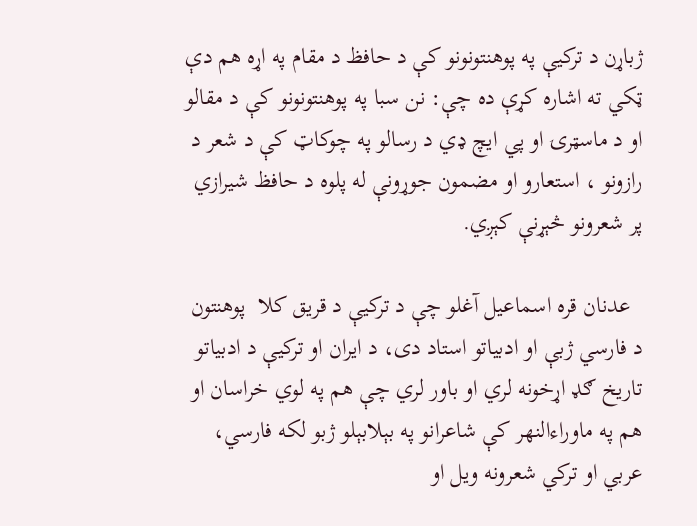ژباړن د ترکیې په پوهنتونونو کې د حافظ د مقام په اړه هم دې ټکي ته اشاره کړې ده چې: نن سبا په پوهنتونونو کې د مقالو او د ماسټرۍ او پي ایچ ډي د رسالو په چوکاټ کې د شعر د رازونو ، استعارو او مضمون جوړونې له پلوه د حافظ شیرازي پر شعرونو څېړنې کېږي.

  عدنان قره اسماعیل آغلو چې د ترکیې د قریق کلا  پوهنتون د فارسي ژبې او ادبیاتو استاد دی، د ایران او ترکیې د ادبیاتو تاریخ ګډ اړخونه لري او باور لري چې هم په لوي خراسان او هم په ماوراءالنهر کې شاعرانو په بېلابېلو ژبو لکه فارسي، عربي او ترکي شعرونه ویل او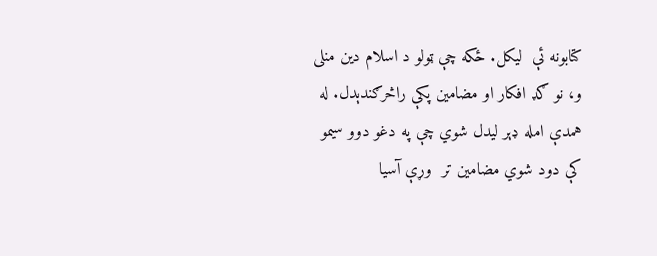کتابونه ئې  لیکل. ځکه چې ټولو د اسلام دین منلی و، نو ګډ افکار او مضامین پکې راڅرګندېدل. له همدې امله ډېر لیدل شوي چې په دغو دوو سیمو کې دود شوي مضامین تر  وړې آسیا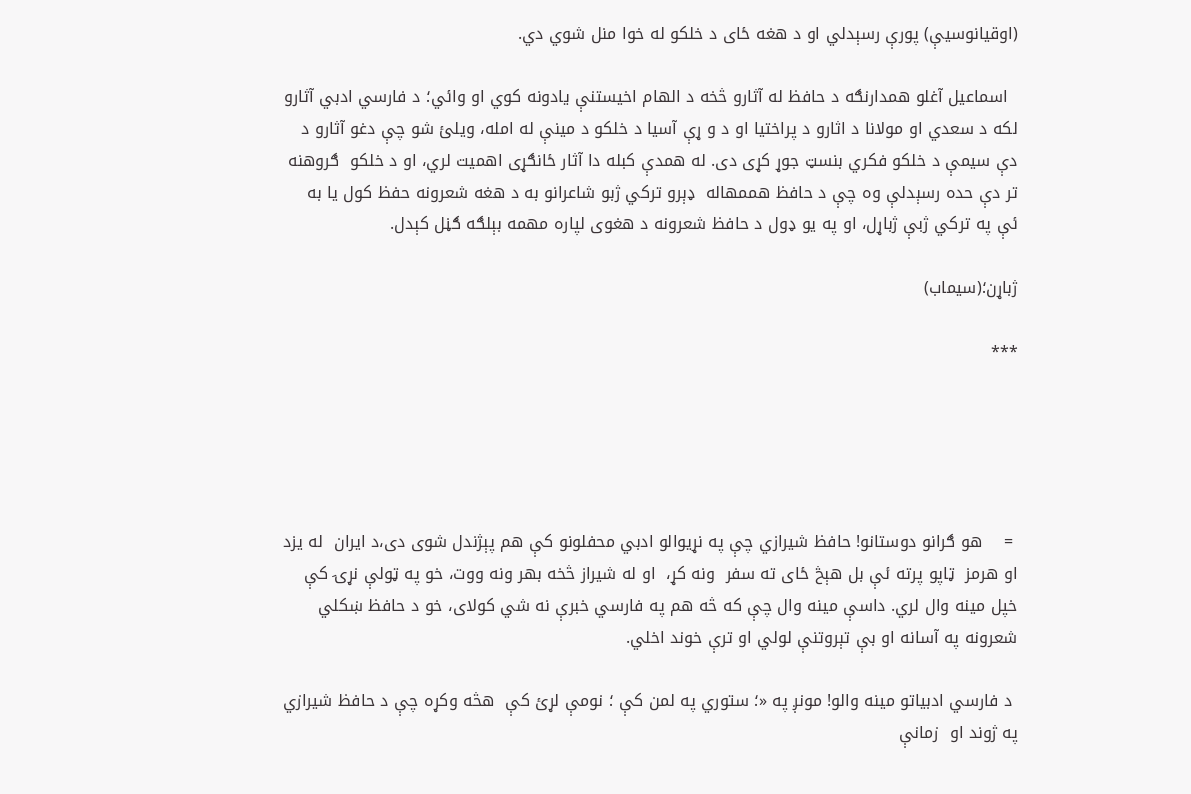(اوقیانوسیې) پورې رسېدلي او د هغه ځای د خلکو له خوا منل شوي دي.

  اسماعیل آغلو همدارنګه د حافظ له آثارو څخه د الهام اخیستنې یادونه کوي او وائي؛ د فارسي ادبي آثارو لکه د سعدي او مولانا د اثارو د پراختیا او د و ړې آسیا د خلکو د مینې له امله، ویلئ شو چې دغو آثارو د دې سیمې د خلکو فکري بنسټ جوړ کړی دی. له همدې کبله دا آثار ځانګړی اهمیت لري، او د خلکو  ګروهنه  تر دې حده رسېدلې وه چې د حافظ هممهاله  ډېرو ترکي ژبو شاعرانو به د هغه شعرونه حفظ کول یا به ئې په ترکي ژبې ژباړل، او په یو ډول د حافظ شعرونه د هغوی لپاره مهمه بېلګه ګڼل کېدل.

ژباړن؛(سیماب)

***





 =    هو ګرانو دوستانو! حافظ شیرازي چې په نړیوالو ادبي محفلونو کې هم پېژندل شوی دی،د ایران  له یزد او هرمز  ټاپو پرته ئې بل هېڅ ځای ته سفر  ونه کړ،  او له شیراز څخه بهر ونه ووت، خو په ټولې نړۍ کې خپل مینه وال لري. داسې مینه وال چې که څه هم په فارسي خبرې نه شي کولای، خو د حافظ ښکلي شعرونه په آسانه او بې تېروتنې لولي او ترې خوند اخلي.

 د فارسي ادبیاتو مینه والو! مونږ په «؛ ستوري په لمن کې ؛ نومې لړئ کې  هڅه وکړه چې د حافظ شیرازي په ژوند او  زمانې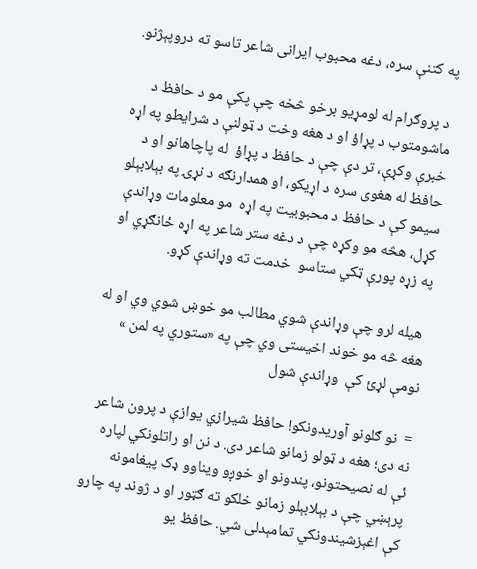په کتنې سره، دغه محبوب ایرانی شاعر تاسو ته دروپېژنو.

 د پروګرام له لومړیو برخو څخه چې پکې مو د حافظ د ماشومتوب د پړاؤ او د هغه وخت د ټولنې د شرایطو په اړه خبرې وکړې، تر دې چې د حافظ د پړاؤ  له پاچاهانو او د حافظ له هغوی سره د اړیکو، او همدارنګه د نړۍ په بېلابېلو سیمو کې د حافظ د محبوبیت په اړه  مو معلومات وړاندې کړل، هڅه مو وکړه چې د دغه ستر شاعر په اړه ځانګړي او په زړه پورې ټکي ستاسو  خدمت ته وړاندې کړو.

 هیله لرو چې وړاندې شوي مطالب مو خوښ شوي وي او له هغه څه مو خوند اخیستی وي چې په «ستوري په لمن » نومې لړئ کې  وړاندې شول

=  نو ګلونو آوریدونکو! حافظ شیرازي یوازې د پرون شاعر نه دی؛ هغه د ټولو زمانو شاعر دی. د نن او راتلونکي لپاره ئې له نصیحتونو، پندونو او خوږو ویناوو ډک پیغامونه پرېښي چې د بېلابېلو زمانو خلکو ته ګټور او د ژوند په چارو کې اغېزشیندونکي تمامېدلی شي. حافظ یو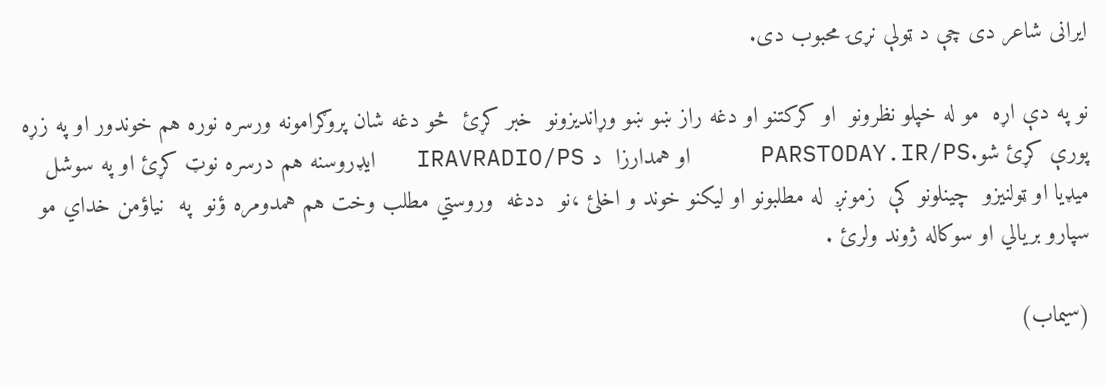ایرانی شاعر دی چې د ټولې نړۍ محبوب دی.

نو په دې اړه  مو له خپلو نظرونو  او کرکتنو او دغه راز ښو ښو وړاندیزونو  خبر کړئ  څو دغه شان پروګرامونه ورسره نوره هم خوندور او په زړه پورې کړئ شو.PARSTODAY.IR/PS     او همدارزا  د IRAVRADIO/PS   ایډروسنه هم درسره نوټ کړئ او په سوشل  میډیا او ټولنیزو  چینلونو کې  زمونږ  له مطلبونو او لیکنو خوند و اخلئ ،نو  ددغه  وروستي مطلب وخت هم همدومره ؤنو  په  نیاؤمن خداي مو سپارو بریالي او سوکاله ژوند ولرئ .

(سیماب)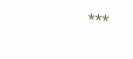***